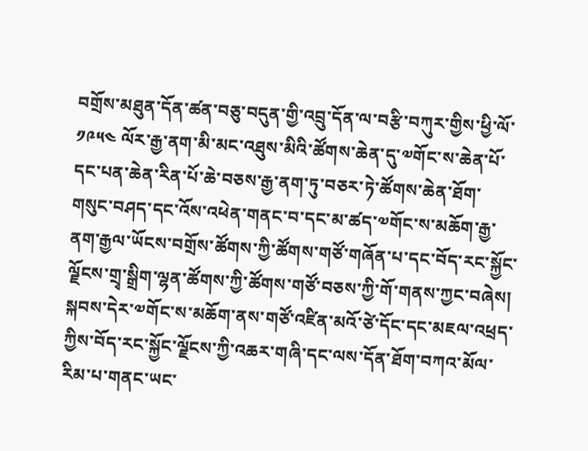བགྲོས་མཐུན་དོན་ཚན་བཅུ་བདུན་གྱི་འབྲུ་དོན་ལ་བརྩི་བཀུར་གྱིས་ཕྱི་ལོ་ ༡༩༥༤ ལོར་རྒྱ་ནག་མི་མང་འཐུས་མིའི་ཚོགས་ཆེན་དུ་༧གོང་ས་ཆེན་པོ་དང་པན་ཆེན་རིན་པོ་ཆེ་བཅས་རྒྱ་ནག་ཏུ་བཅར་ཏེ་ཚོགས་ཆེན་ཐོག་གསུང་བཤད་དང་འོས་འཕེན་གནང་བ་དང་མ་ཚད་༧གོང་ས་མཆོག་རྒྱ་ནག་རྒྱལ་ཡོངས་བགྲོས་ཚོགས་ཀྱི་ཚོགས་གཙོ་གཞོན་པ་དང་བོད་རང་སྐྱོང་ལྗོངས་གྲྭ་སྒྲིག་ལྷན་ཚོགས་ཀྱི་ཚོགས་གཙོ་བཅས་ཀྱི་གོ་གནས་ཀྱང་བཞེས། སྐབས་དེར་༧གོང་ས་མཆོག་ནས་གཙོ་འཛིན་མའོ་ཙེ་དོང་དང་མཇལ་འཕྲད་ཀྱིས་བོད་རང་སྐྱོང་ལྗོངས་ཀྱི་འཆར་གཞི་དང་ལས་དོན་ཐོག་བཀའ་མོལ་རིམ་པ་གནང་ཡང་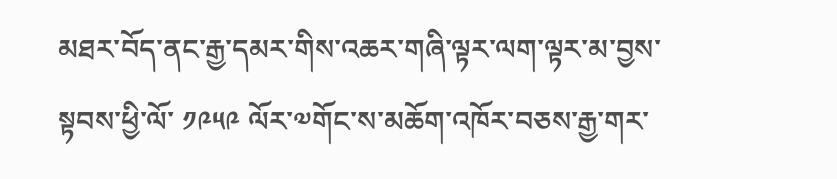མཐར་བོད་ནང་རྒྱ་དམར་གིས་འཆར་གཞི་ལྟར་ལག་ལྟར་མ་བྱས་སྟབས་ཕྱི་ལོ་ ༡༩༥༩ ལོར་༧གོང་ས་མཆོག་འཁོར་བཅས་རྒྱ་གར་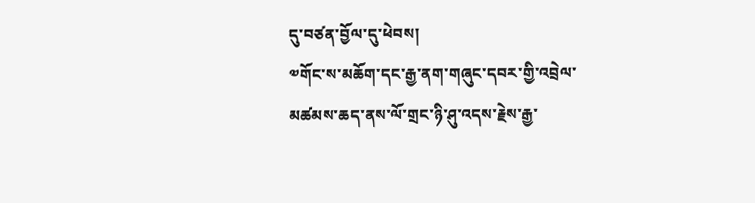དུ་བཙན་བྱོལ་དུ་ཕེབས།
༧གོང་ས་མཆོག་དང་རྒྱ་ནག་གཞུང་དབར་གྱི་འབྲེལ་མཚམས་ཆད་ནས་ལོ་གྲང་ཉི་ཤུ་འདས་རྗེས་རྒྱ་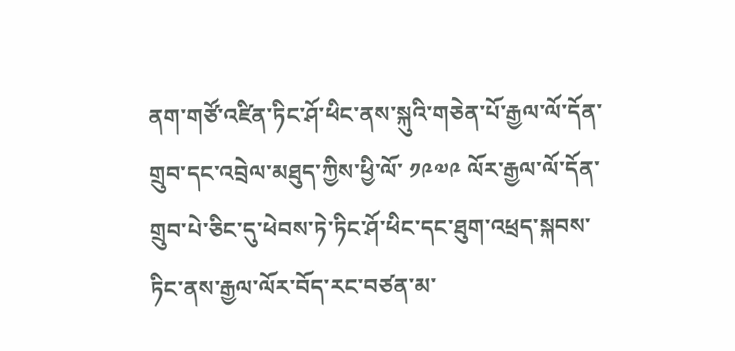ནག་གཙོ་འཛིན་ཏིང་ཤོ་ཕིང་ནས་སྐུའི་གཅེན་པོ་རྒྱལ་ལོ་དོན་གྲུབ་དང་འབྲེལ་མཐུད་ཀྱིས་ཕྱི་ལོ་ ༡༩༧༩ ལོར་རྒྱལ་ལོ་དོན་གྲུབ་པེ་ཅིང་དུ་ཕེབས་ཏེ་ཏིང་ཤོ་ཕིང་དང་ཐུག་འཕྲད་སྐབས་ཏིང་ནས་རྒྱལ་ལོར་བོད་རང་བཙན་མ་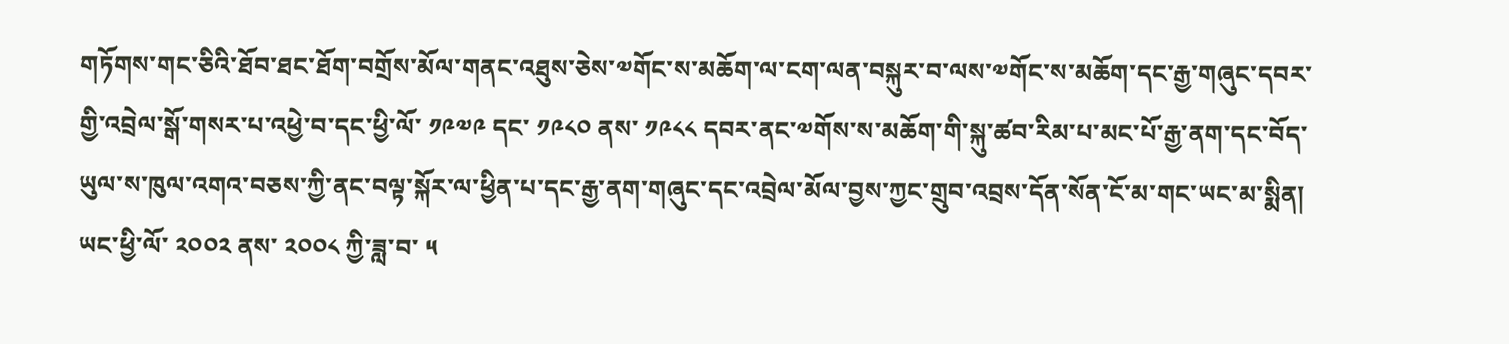གཏོགས་གང་ཅིའི་ཐོབ་ཐང་ཐོག་བགྲོས་མོལ་གནང་འཐུས་ཅེས་༧གོང་ས་མཆོག་ལ་ངག་ལན་བསྐུར་བ་ལས་༧གོང་ས་མཆོག་དང་རྒྱ་གཞུང་དབར་གྱི་འབྲེལ་སྒོ་གསར་པ་འཕྱེ་བ་དང་ཕྱི་ལོ་ ༡༩༧༩ དང་ ༡༩༨༠ ནས་ ༡༩༨༨ དབར་ནང་༧གོས་ས་མཆོག་གི་སྐུ་ཚབ་རིམ་པ་མང་པོ་རྒྱ་ནག་དང་བོད་ཡུལ་ས་ཁུལ་འགའ་བཅས་ཀྱི་ནང་བལྟ་སྐོར་ལ་ཕྱིན་པ་དང་རྒྱ་ནག་གཞུང་དང་འབྲེལ་མོལ་བྱས་ཀྱང་གྲུབ་འབྲས་དོན་སོན་ངོ་མ་གང་ཡང་མ་སྨིན།
ཡང་ཕྱི་ལོ་ ༢༠༠༢ ནས་ ༢༠༠༨ ཀྱི་ཟླ་བ་ ༥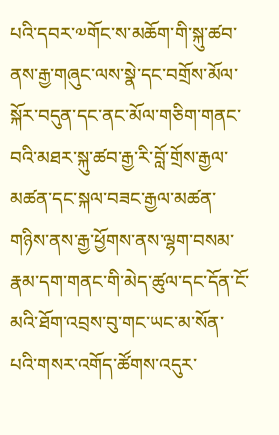པའི་དབར་༧གོང་ས་མཆོག་གི་སྐུ་ཚབ་ནས་རྒྱ་གཞུང་ལས་སྣེ་དང་བགྲོས་མོལ་སྐོར་བདུན་དང་ནང་མོལ་གཅིག་གནང་བའི་མཐར་སྐུ་ཚབ་རྒྱ་རི་བློ་གྲོས་རྒྱལ་མཚན་དང་སྐལ་བཟང་རྒྱལ་མཚན་གཉིས་ནས་རྒྱ་ཕྱོགས་ནས་ལྷག་བསམ་རྣམ་དག་གནང་གི་མེད་ཚུལ་དང་དོན་ངོ་མའི་ཐོག་འབྲས་བུ་གང་ཡང་མ་སོན་པའི་གསར་འགོད་ཚོགས་འདུར་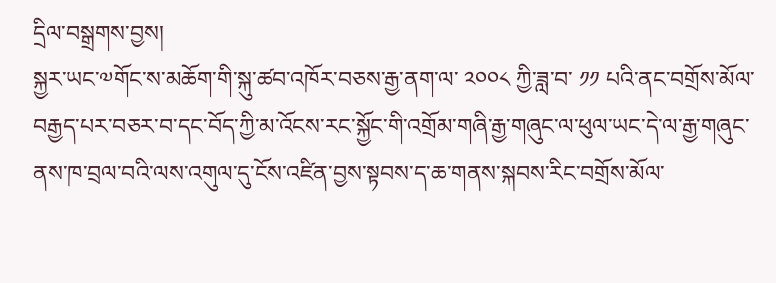དྲིལ་བསྒྲགས་བྱས།
སྐྱར་ཡང་༧གོང་ས་མཆོག་གི་སྐུ་ཚབ་འཁོར་བཅས་རྒྱ་ནག་ལ་ ༢༠༠༨ ཀྱི་ཟླ་བ་ ༡༡ པའི་ནང་བགྲོས་མོལ་བརྒྱད་པར་བཅར་བ་དང་བོད་ཀྱི་མ་འོངས་རང་སྐྱོང་གི་འགྲོམ་གཞི་རྒྱ་གཞུང་ལ་ཕུལ་ཡང་དེ་ལ་རྒྱ་གཞུང་ནས་ཁ་བྲལ་བའི་ལས་འགུལ་དུ་ངོས་འཛིན་བྱས་སྟབས་ད་ཆ་གནས་སྐབས་རིང་བགྲོས་མོལ་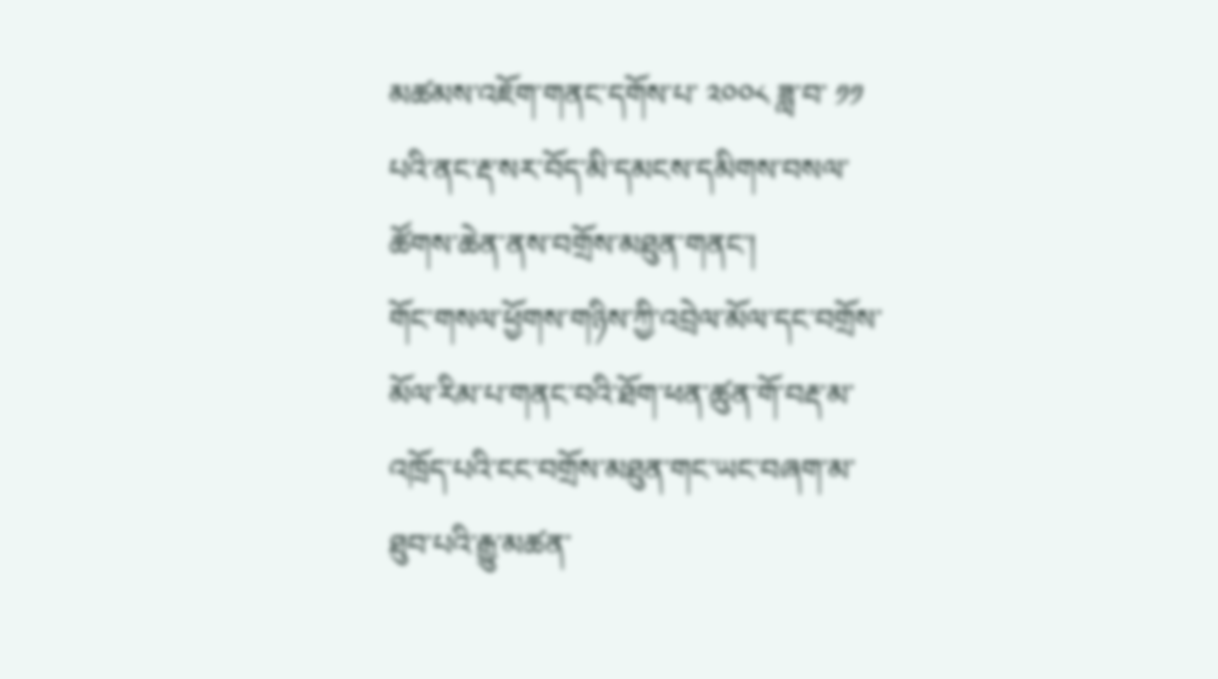མཚམས་འཇོག་གནང་དགོས་པ་ ༢༠༠༨ ཟླ་བ་ ༡༡ པའི་ནང་རྡ་སར་བོད་མི་དམངས་དམིགས་བསལ་ཚོགས་ཆེན་ནས་བགྲོས་མཐུན་གནང་།
གོང་གསལ་ཕྱོགས་གཉིས་ཀྱི་འབྲེལ་མོལ་དང་བགྲོས་མོལ་རིམ་པ་གནང་བའི་ཐོག་ཕན་ཚུན་གོ་བརྡ་མ་འཁྲོད་པའི་ངང་བགྲོས་མཐུན་གང་ཡང་བཞག་མ་ཐུབ་པའི་རྒྱུ་མཚན་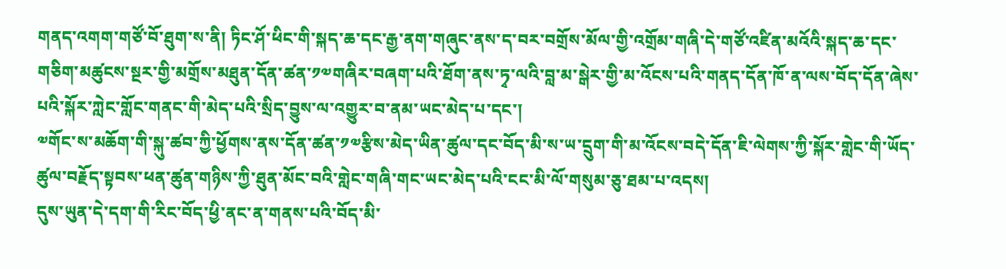གནད་འགག་གཙོ་བོ་ཐུག་ས་ནི། ཏིང་ཤོ་ཕིང་གི་སྐད་ཆ་དང་རྒྱ་ནག་གཞུང་ནས་ད་བར་བགྲོས་མོལ་གྱི་འགྲོམ་གཞི་དེ་གཙོ་འཛིན་མའོའི་སྐད་ཆ་དང་གཅིག་མཚུངས་སྔར་གྱི་མགྲོས་མཐུན་དོན་ཚན་༡༧གཞིར་བཞག་པའི་ཐོག་ནས་ཏྭ་ལའི་བླ་མ་སྒེར་གྱི་མ་འོངས་པའི་གནད་དོན་ཁོ་ན་ལས་བོད་དོན་ཞེས་པའི་སྐོར་ཀླེང་གློང་གནང་གི་མེད་པའི་སྲིད་བྱུས་ལ་འགྱུར་བ་ནམ་ཡང་མེད་པ་དང་།
༧གོང་ས་མཆོག་གི་སྐུ་ཚབ་ཀྱི་ཕྱོགས་ནས་དོན་ཚན་༡༧རྩིས་མེད་ཡིན་ཚུལ་དང་བོད་མི་ས་ཡ་དྲུག་གི་མ་འོངས་བདེ་དོན་ཇི་ལེགས་ཀྱི་སྐོར་གླེང་གི་ཡོད་ཚུལ་བརྗོད་སྟབས་ཕན་ཚུན་གཉིས་ཀྱི་ཐུན་མོང་བའི་གླེང་གཞི་གང་ཡང་མེད་པའི་ངང་མི་ལོ་གསུམ་ཅུ་ཐམ་པ་འདས།
དུས་ཡུན་དེ་དག་གི་རིང་བོད་ཕྱི་ནང་ན་གནས་པའི་བོད་མི་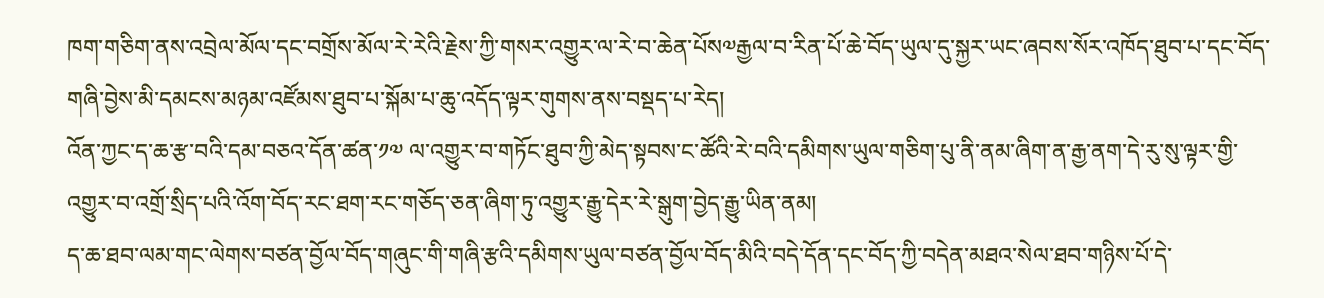ཁག་གཅིག་ནས་འབྲེལ་མོལ་དང་བགྲོས་མོལ་རེ་རེའི་རྗེས་ཀྱི་གསར་འགྱུར་ལ་རེ་བ་ཆེན་པོས༧རྒྱལ་བ་རིན་པོ་ཆེ་བོད་ཡུལ་དུ་སྐྱར་ཡང་ཞབས་སོར་འཁོད་ཐུབ་པ་དང་བོད་གཞི་བྱེས་མི་དམངས་མཉམ་འཛོམས་ཐུབ་པ་སྐོམ་པ་ཆུ་འདོད་ལྟར་གུགས་ནས་བསྡད་པ་རེད།
འོན་ཀྱང་ད་ཆ་རྩ་བའི་དམ་བཅའ་དོན་ཚན་༡༧ ལ་འགྱུར་བ་གཏོང་ཐུབ་ཀྱི་མེད་སྟབས་ང་ཚོའི་རེ་བའི་དམིགས་ཡུལ་གཅིག་པུ་ནི་ནམ་ཞིག་ན་རྒྱ་ནག་དེ་རུ་སུ་ལྟར་གྱི་འགྱུར་བ་འགྲོ་སྲིད་པའི་འོག་བོད་རང་ཐག་རང་གཅོད་ཅན་ཞིག་ཏུ་འགྱུར་རྒྱུ་དེར་རེ་སྒུག་བྱེད་རྒྱུ་ཡིན་ནམ།
ད་ཆ་ཐབ་ལམ་གང་ལེགས་བཙན་བྱོལ་བོད་གཞུང་གི་གཞི་རྩའི་དམིགས་ཡུལ་བཙན་བྱོལ་བོད་མིའི་བདེ་དོན་དང་བོད་ཀྱི་བདེན་མཐའ་སེལ་ཐབ་གཉིས་པོ་དེ་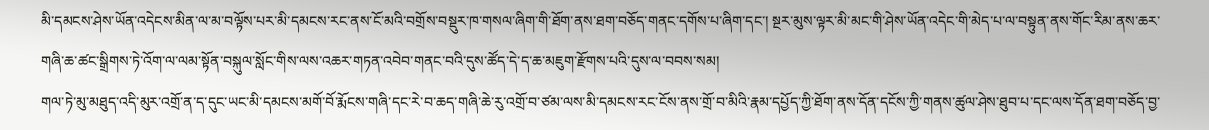མི་དམངས་ཤེས་ཡོན་འདེངས་མིན་ལ་མ་བལྟོས་པར་མི་དམངས་རང་ནས་ངོ་མའི་བགྲོས་བསྡུར་ཁ་གསལ་ཞིག་གི་ཐོག་ནས་ཐག་བཅོད་གནང་དགོས་པ་ཞིག་དང་། སྔར་མུས་ལྟར་མི་མང་གི་ཤེས་ཡོན་འདེང་གི་མེད་པ་ལ་བསྟུན་ནས་གོང་རིམ་ནས་ཆར་གཞི་ཆ་ཚང་སྒྲིགས་ཏེ་འོག་ལ་ལམ་སྟོན་བསྐུལ་སློང་གིས་ལས་འཆར་གཏན་འབེབ་གནང་བའི་དུས་ཚོད་དེ་ད་ཆ་མཇུག་རྫོགས་པའི་དུས་ལ་བབས་སམ།
གལ་ཏེ་མུ་མཐུད་འདི་མུར་འགྲོ་ན་ད་དུང་ཡང་མི་དམངས་མགོ་བོ་རྨོངས་གཞི་དང་རེ་བ་ཆད་གཞི་ཆེ་རུ་འགྲོ་བ་ཙམ་ལས་མི་དམངས་རང་ངོས་ནས་གྲོ་བ་མིའི་རྣམ་དཔྱོད་ཀྱི་ཐོག་ནས་དོན་དངོས་ཀྱི་གནས་ཚུལ་ཤེས་ཐུབ་པ་དང་ལས་དོན་ཐག་བཅོད་བྱ་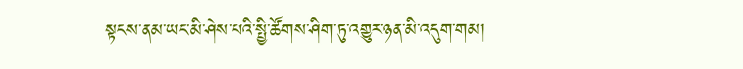སྟངས་ནམ་ཡང་མི་ཤེས་པའི་སྤྱི་ཚོགས་ཤིག་ཏུ་འགྱུར་ཉན་མི་འདུག་གམ།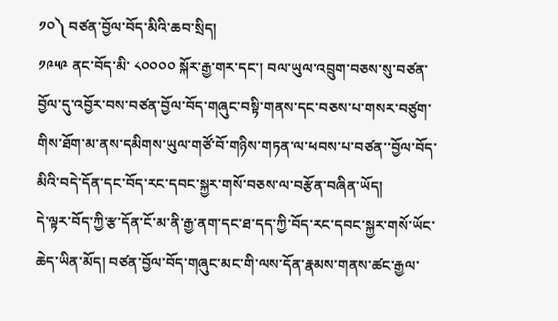༡༠༽ བཙན་བྱོལ་བོད་མིའི་ཆབ་སྲིད།
༡༩༥༩ ནང་བོད་མི་ ༨༠༠༠༠ སྐོར་རྒྱ་གར་དང་། བལ་ཡུལ་འབྲུག་བཅས་སུ་བཙན་བྱོལ་དུ་འབྱོར་བས་བཙན་བྱོལ་བོད་གཞུང་བསྟི་གནས་དང་བཅས་པ་གསར་བཙུག་གིས་ཐོག་མ་ནས་དམིགས་ཡུལ་གཙོ་བོ་གཉིས་གཏན་ལ་ཕབས་པ་བཙན་་བྱོལ་བོད་མིའི་བདེ་དོན་དང་བོད་རང་དབང་སྐྱར་གསོ་བཅས་ལ་བརྩོན་བཞིན་ཡོད།
དེ་ལྟར་བོད་ཀྱི་རྩ་དོན་ངོ་མ་ནི་རྒྱ་ནག་དང་ཐ་དད་ཀྱི་བོད་རང་དབང་སྐྱར་གསོ་ཡོང་ཆེད་ཡིན་མོད། བཙན་བྱོལ་བོད་གཞུང་མང་གི་ལས་དོན་རྣམས་གནས་ཚང་རྒྱལ་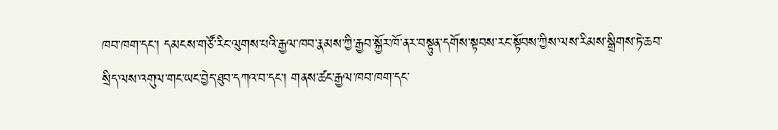ཁབ་ཁག་དང་། དམངས་གཙོ་རིང་ལུགས་པའི་རྒྱལ་ཁབ་རྣམས་ཀྱི་རྒྱབ་སྐྱོར་ཁོ་ནར་བསྟུན་དགོས་སྟབས་རང་སྟོབས་ཀྱིས་ལས་རིམས་སྒྲིགས་ཏེ་ཆབ་སྲིད་ལས་འགུལ་གང་ཡང་བྱེད་ཐུབ་དཀའ་བ་དང་། གནས་ཚང་རྒྱལ་ཁབ་ཁག་དང་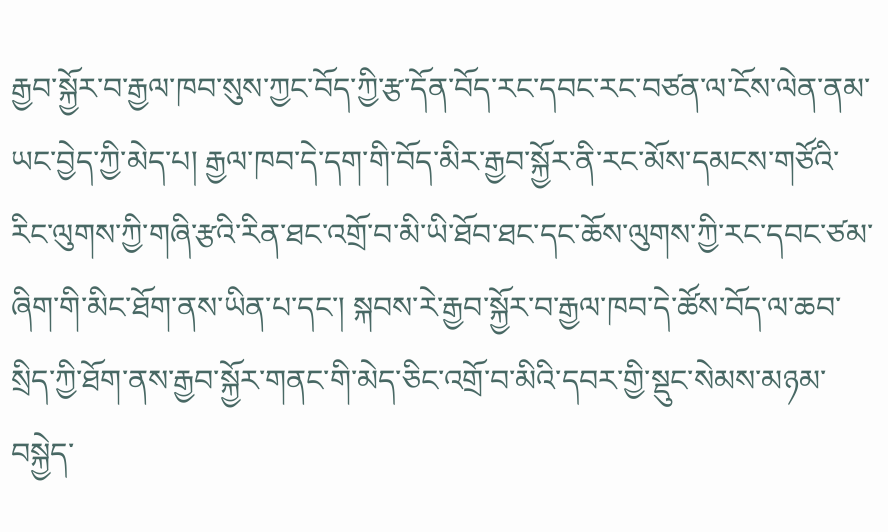རྒྱབ་སྐྱོར་བ་རྒྱལ་ཁབ་སུས་ཀྱང་བོད་ཀྱི་རྩ་དོན་བོད་རང་དབང་རང་བཙན་ལ་ངོས་ལེན་ནམ་ཡང་བྱེད་ཀྱི་མེད་པ། རྒྱལ་ཁབ་དེ་དག་གི་བོད་མིར་རྒྱབ་སྐྱོར་ནི་རང་མོས་དམངས་གཙོའི་རིང་ལུགས་ཀྱི་གཞི་རྩའི་རིན་ཐང་འགྲོ་བ་མི་ཡི་ཐོབ་ཐང་དང་ཆོས་ལུགས་ཀྱི་རང་དབང་ཙམ་ཞིག་གི་མིང་ཐོག་ནས་ཡིན་པ་དང་། སྐབས་རེ་རྒྱབ་སྐྱོར་བ་རྒྱལ་ཁབ་དེ་ཚོས་བོད་ལ་ཆབ་སྲིད་ཀྱི་ཐོག་ནས་རྒྱབ་སྐྱོར་གནང་གི་མེད་ཅིང་འགྲོ་བ་མིའི་དབར་གྱི་སྡུང་སེམས་མཉམ་བསྐྱེད་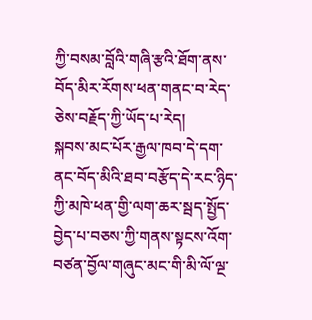ཀྱི་བསམ་བློའི་གཞི་རྩའི་ཐོག་ནས་བོད་མིར་རོགས་ཕན་གནང་བ་རེད་ཅེས་བརྗོད་ཀྱི་ཡོད་པ་རེད།
སྐབས་མང་པོར་རྒྱལ་ཁབ་དེ་དག་ནང་བོད་མིའི་ཐབ་བརྩོད་དེ་རང་ཉིད་ཀྱི་མཁེ་ཕན་གྱི་ལག་ཆར་སྦད་སྤྱོད་བྱེད་པ་བཅས་ཀྱི་གནས་སྟངས་འོག་བཙན་བྱོལ་གཞུང་མང་གི་མི་ལོ་ལྔ་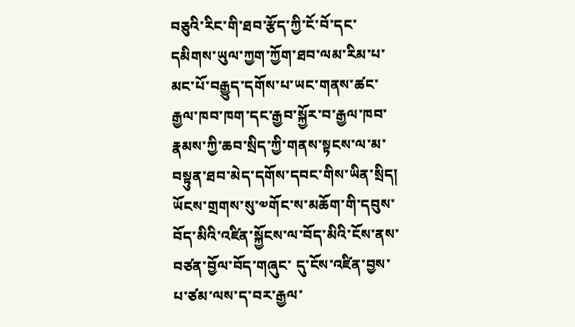བཅུའི་རིང་གི་ཐབ་རྩོད་ཀྱི་ངོ་བོ་དང་དམིགས་ཡུལ་ཀྱག་ཀྱོག་ཐབ་ལམ་རིམ་པ་མང་པོ་བརྒྱུད་དགོས་པ་ཡང་གནས་ཚང་རྒྱལ་ཁབ་ཁག་དང་རྒྱབ་སྐྱོར་བ་རྒྱལ་ཁབ་རྣམས་ཀྱི་ཆབ་སྲིད་ཀྱི་གནས་སྟངས་ལ་མ་བསྟུན་ཐབ་མེད་དགོས་དབང་གིས་ཡིན་སྲིད།
ཡོངས་གྲགས་སུ་༧གོང་ས་མཆོག་གི་དབུས་བོད་མིའི་འཛིན་སྐྱོངས་ལ་བོད་མིའི་ངོས་ནས་བཙན་བྱོལ་བོད་གཞུང་ དུ་ངོས་འཛིན་བྱས་པ་ཙམ་ལས་ད་བར་རྒྱལ་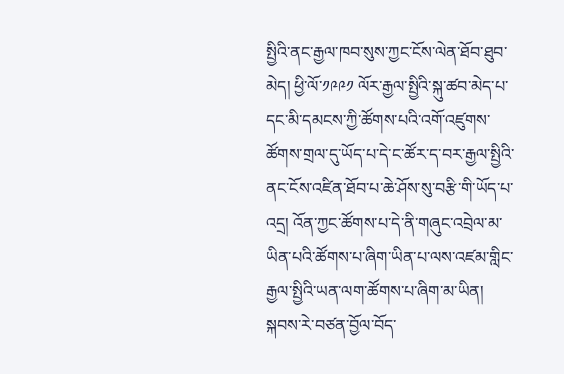སྤྱིའི་ནང་རྒྱལ་ཁབ་སུས་ཀྱང་ངོས་ལེན་ཐོབ་ཐུབ་མེད། ཕྱི་ལོ་༡༩༩༡ ལོར་རྒྱལ་སྤྱིའི་སྐུ་ཚབ་མེད་པ་དང་མི་དམངས་ཀྱི་ཚོགས་པའི་འགོ་འཛུགས་ཚོགས་གྲལ་དུ་ཡོད་པ་དེ་ང་ཚོར་ད་བར་རྒྱལ་སྤྱིའི་ནང་ངོས་འཛིན་ཐོབ་པ་ཆེ་ཤོས་སུ་བརྩི་གི་ཡོད་པ་འདྲ། འོན་ཀྱང་ཚོགས་པ་དེ་ནི་གཞུང་འབྲེལ་མ་ཡིན་པའི་ཚོགས་པ་ཞིག་ཡིན་པ་ལས་འཛམ་གླིང་རྒྱལ་སྤྱིའི་ཡན་ལག་ཚོགས་པ་ཞིག་མ་ཡིན།
སྐབས་རེ་བཙན་བྱོལ་བོད་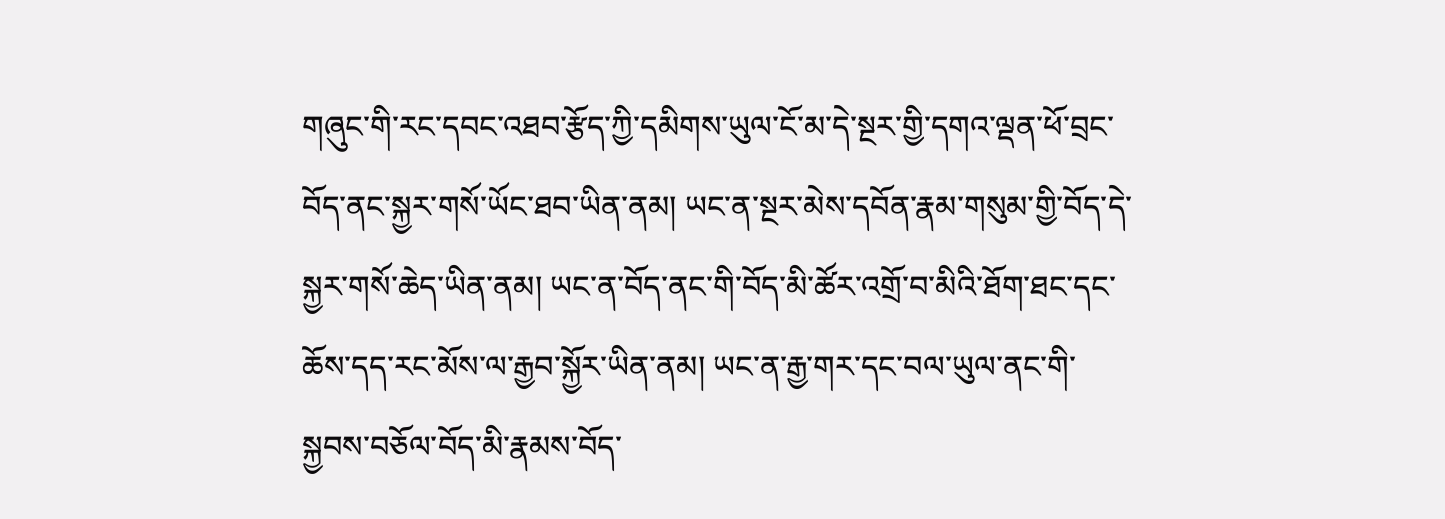གཞུང་གི་རང་དབང་འཐབ་རྩོད་ཀྱི་དམིགས་ཡུལ་ངོ་མ་དེ་སྔར་གྱི་དགའ་ལྡན་ཕོ་བྲང་བོད་ནང་སྐྱར་གསོ་ཡོང་ཐབ་ཡིན་ནམ། ཡང་ན་སྔར་མེས་དབོན་རྣམ་གསུམ་གྱི་བོད་དེ་སྐྱར་གསོ་ཆེད་ཡིན་ནམ། ཡང་ན་བོད་ནང་གི་བོད་མི་ཚོར་འགྲོ་བ་མིའི་ཐོག་ཐང་དང་ཆོས་དད་རང་མོས་ལ་རྒྱབ་སྐྱོར་ཡིན་ནམ། ཡང་ན་རྒྱ་གར་དང་བལ་ཡུལ་ནང་གི་སྐྱབས་བཅོལ་བོད་མི་རྣམས་བོད་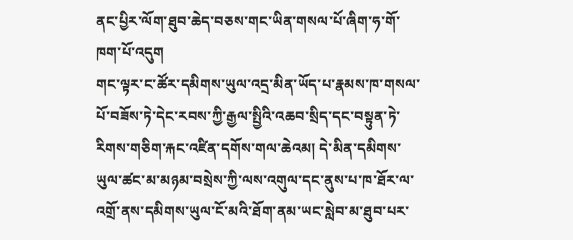ནང་པྱིར་ལོག་ཐུབ་ཆེད་བཅས་གང་ཡིན་གསལ་པོ་ཞིག་ཧ་གོ་ཁག་པོ་འདུག
གང་ལྟར་ང་ཚོར་དམིགས་ཡུལ་འདྲ་མིན་ཡོད་པ་རྣམས་ཁ་གསལ་པོ་བཟོས་ཏེ་དེང་རབས་ཀྱི་རྒྱལ་སྤྱིའི་འཆབ་སྲིད་དང་བསྟུན་ཏེ་རིགས་གཅིག་རྐང་འཛིན་དགོས་གལ་ཆེའམ། དེ་མིན་དམིགས་ཡུལ་ཚང་མ་མཉམ་བསྲེས་ཀྱི་ལས་འགུལ་དང་ནུས་པ་ཁ་ཐོར་ལ་འགྲོ་ནས་དམིགས་ཡུལ་ངོ་མའི་ཐོག་ནམ་ཡང་སླེབ་མ་ཐུབ་པར་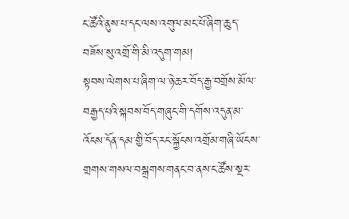ང་ཚོའི་ནུས་པ་དང་ལས་འགུལ་མང་པོ་ཞིག་ཆུད་བཟོས་སུ་འགྲོ་གི་མི་འདུག་གམ།
སྟབས་ལེགས་པ་ཞིག་ལ་ཉེ་ཆར་བོད་རྒྱ་བགྲོས་མོལ་བརྒྱད་པའི་སྐབས་བོད་གཞུང་གི་དགོས་འདུན་མ་འོངས་དོན་དམ་གྱི་བོད་རང་སྐྱོངས་འགྲོམ་གཞི་ཡོངས་གྲགས་གསལ་བསྒྲགས་གནང་བ་ནས་ང་ཚོས་སྔར་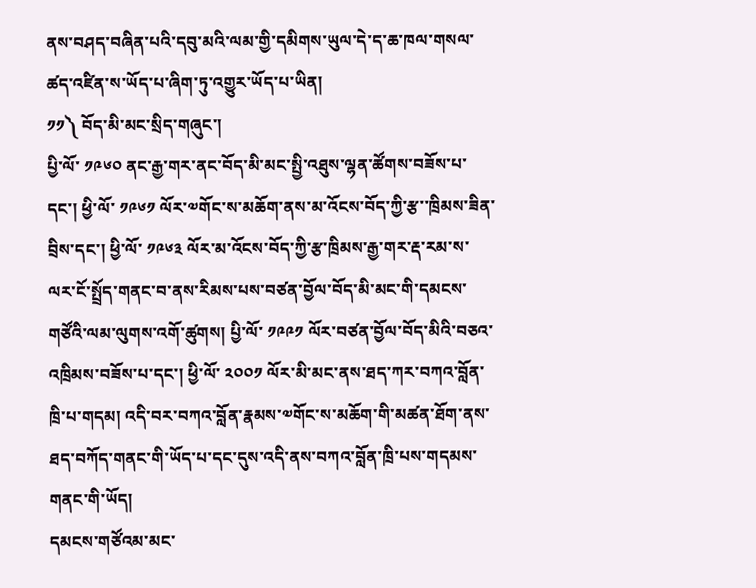ནས་བཤད་བཞིན་པའི་དབུ་མའི་ལམ་གྱི་དམིགས་ཡུལ་དེ་ད་ཆ་ཁལ་གསལ་ཚད་འཛིན་ས་ཡོད་པ་ཞིག་ཏུ་འགྱུར་ཡོད་པ་ཡིན།
༡༡༽ བོད་མི་མང་སྲིད་གཞུང་།
པྱི་ལོ་ ༡༩༦༠ ནང་རྒྱ་གར་ནང་བོད་མི་མང་སྤྱི་འཐུས་ལྷན་ཚོགས་བཟོས་པ་དང་། ཕྱི་ལོ་ ༡༩༦༡ ལོར་༧གོང་ས་མཆོག་ནས་མ་འོངས་བོད་ཀྱི་རྩ་་ཁྲིམས་ཟིན་བྲིས་དང་། ཕྱི་ལོ་ ༡༩༦༣ ལོར་མ་འོངས་བོད་ཀྱི་རྩ་ཁྲིམས་རྒྱ་གར་རྡ་རམ་ས་ལར་ངོ་སྤྲོད་གནང་བ་ནས་རིམས་པས་བཙན་བྱོལ་བོད་མི་མང་གི་དམངས་གཙོའི་ལམ་ལུགས་འགོ་ཚུགས། པྱི་ལོ་ ༡༩༩༡ ལོར་བཙན་བྱོལ་བོད་མིའི་བཅའ་འཁྲིམས་བཟོས་པ་དང་། ཕྱི་ལོ་ ༢༠༠༡ ལོར་མི་མང་ནས་ཐད་ཀར་བཀའ་བློན་ཁྲི་པ་གདམ། འདི་བར་བཀའ་བློན་རྣམས་༧གོང་ས་མཆོག་གི་མཚན་ཐོག་ནས་ཐད་བཀོད་གནང་གི་ཡོད་པ་དང་དུས་འདི་ནས་བཀའ་བློན་ཁྲི་པས་གདམས་གནང་གི་ཡོད།
དམངས་གཙོའམ་མང་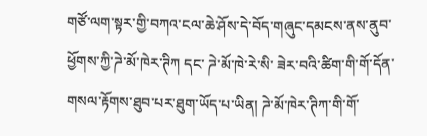གཙོ་ལག་སྟར་གྱི་བཀའ་ངལ་ཆེ་ཤོས་དེ་བོད་གཞུང་དམངས་ནས་ནུབ་ཕྱོགས་ཀྱི་ཌེ་མོ་ཁེར་ཊིཀ དང་ ཌེ་མོ་ཁེ་རེ་སི་ ཟེར་བའི་ཚིག་གི་གོ་དོན་གསལ་རྟོགས་ཐུབ་པར་ཐུག་ཡོད་པ་ཡིན། ཌེ་མོ་ཁེར་ཊིཀ་གི་གོ་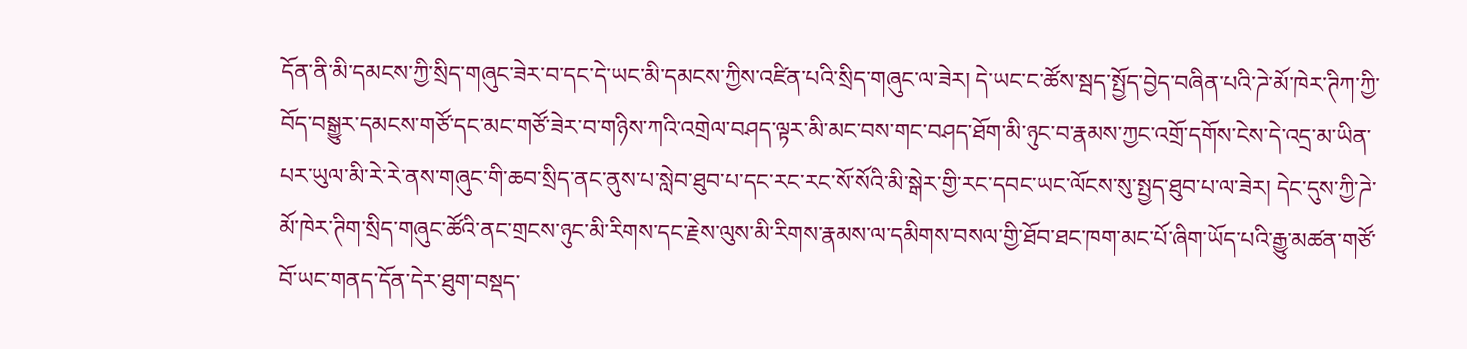དོན་ནི་མི་དམངས་ཀྱི་སྲིད་གཞུང་ཟེར་བ་དང་དེ་ཡང་མི་དམངས་ཀྱིས་འཛིན་པའི་སྲིད་གཞུང་ལ་ཟེར། དེ་ཡང་ང་ཚོས་སྦད་སྤྱོད་བྱེད་བཞིན་པའི་ཌེ་མོ་ཁེར་ཊིཀ་ཀྱི་བོད་བསྒྱུར་དམངས་གཙོ་དང་མང་གཙོ་ཟེར་བ་གཉིས་ཀའི་འགྲེལ་བཤད་ལྟར་མི་མང་བས་གང་བཤད་ཐོག་མི་ཉུང་བ་རྣམས་ཀྱང་འགྲོ་དགོས་ངེས་དེ་འདྲ་མ་ཡིན་པར་ཡུལ་མི་རེ་རེ་ནས་གཞུང་གི་ཆབ་སྲིད་ནང་ནུས་པ་སླེབ་ཐུབ་པ་དང་རང་རང་སོ་སོའི་མི་སྒེར་གྱི་རང་དབང་ཡང་ལོངས་སུ་སྤྱད་ཐུབ་པ་ལ་ཟེར། དེང་དུས་ཀྱི་ཌེ་མོ་ཁེར་ཊིག་སྲིད་གཞུང་ཚོའི་ནང་གྲངས་ཉུང་མི་རིགས་དང་རྗེས་ལུས་མི་རིགས་རྣམས་ལ་དམིགས་བསལ་གྱི་ཐོབ་ཐང་ཁག་མང་པོ་ཞིག་ཡོད་པའི་རྒྱུ་མཚན་གཙོ་བོ་ཡང་གནད་དོན་དེར་ཐུག་བསྡད་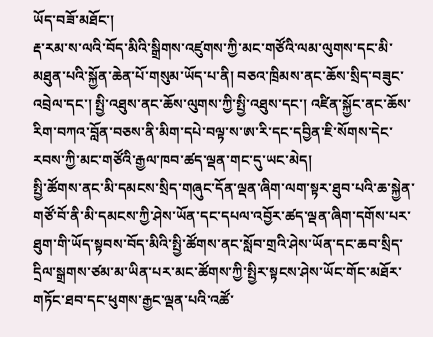ཡོད་བཟོ་མཐོང་།
རྡ་རམ་ས་ལའི་བོད་མིའི་སྒྲིགས་འཛུགས་ཀྱི་མང་གཙོའི་ལམ་ལུགས་དང་མི་མཐུན་པའི་སྐྱོན་ཆེན་པོ་གསུམ་ཡོད་པ་ནི། བཅའ་ཁྲིམས་ནང་ཆོས་སྲིད་བཟུང་འབྲེལ་དང་། སྤྱི་འཐུས་ནང་ཆོས་ལུགས་ཀྱི་སྤྱི་འཐུས་དང་། འཛིན་སྐྱོང་ནང་ཆོས་རིག་བཀའ་བློན་བཅས་ནི་མིག་དཔེ་བལྟ་ས་ཨ་རི་དང་དབྱིན་ཇི་སོགས་དེང་རབས་ཀྱི་མང་གཙོའི་རྒྱལ་ཁབ་ཚད་ལྡན་གང་དུ་ཡང་མེད།
སྤྱི་ཚོགས་ནང་མི་དམངས་སྲིད་གཞུང་དོན་ལྡན་ཞིག་ལག་སྟར་ཐུབ་པའི་ཆ་སྐྱེན་གཙོ་བོ་ནི་མི་དམངས་ཀྱི་ཤེས་ཡོན་དང་དཔལ་འབྱོར་ཚད་ལྡན་ཞིག་དགོས་པར་ཐུག་གི་ཡོད་སྟབས་བོད་མིའི་སྤྱི་ཚོགས་ནང་སློབ་གྲའི་ཤེས་ཡོན་དང་ཆབ་སྲིད་དྲིལ་སྒྲགས་ཙམ་མ་ཡིན་པར་མང་ཚོགས་ཀྱི་སྤྱིར་སྟངས་ཤེས་ཡོང་གོང་མཐོར་གཏོང་ཐབ་དང་ཕུགས་རྒྱང་ལྡན་པའི་འཚོ་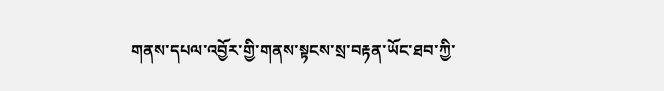གནས་དཔལ་འབྱོར་གྱི་གནས་སྟངས་སྲ་བརྟན་ཡོང་ཐབ་ཀྱི་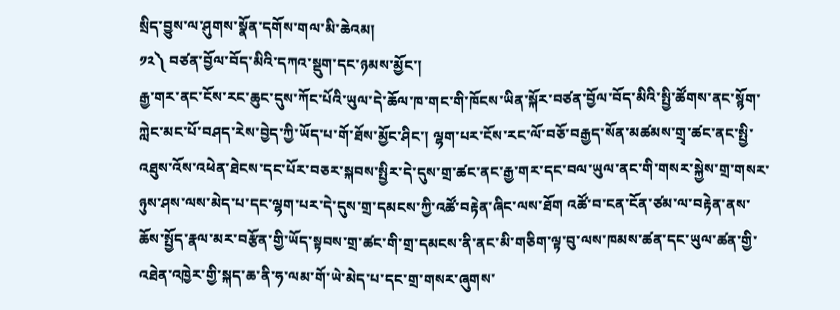སྲིད་བྱུས་ལ་ཤུགས་སྣོན་དགོས་གལ་མི་ཆེའམ།
༡༢༽ བཙན་བྱོལ་བོད་མིའི་དཀའ་སྡུག་དང་ཉམས་མྱོང་།
རྒྱ་གར་ནང་ངོས་རང་ཆུང་དུས་ཀོང་པོའི་ཡུལ་དེ་ཆོལ་ཁ་གང་གི་ཁོངས་ཡིན་སྐོར་བཙན་བྱོལ་བོད་མིའི་སྤྱི་ཚོགས་ནང་སྙོག་ཀླེང་མང་པོ་བཤད་རེས་བྱེད་ཀྱི་ཡོད་པ་གོ་ཐོས་མྱོང་ཤིང་། ལྷག་པར་ངོས་རང་ལོ་བཅོ་བརྒྱད་སོན་མཚམས་གྲྭ་ཚང་ནང་སྤྱི་འཐུས་འོས་འཕེན་ཐེངས་དང་པོར་བཅར་སྐབས་སྤྱིར་དེ་དུས་གྲ་ཚང་ནང་རྒྱ་གར་དང་བལ་ཡུལ་ནང་གི་གསར་སྐྱེས་གྲ་གསར་ཉུས་ཤས་ལས་མེད་པ་དང་ལྷག་པར་དེ་དུས་གྲ་དམངས་ཀྱི་འཚོ་བརྟེན་ཞིང་ལས་ཐོག འཚོ་བ་ངན་ངོན་ཙམ་ལ་བརྟེན་ནས་ཆོས་སྤྱོད་རྣལ་མར་བརྩོན་གྱི་ཡོད་སྟབས་གྲ་ཚང་གི་གྲ་དམངས་ནི་ནང་མི་གཅིག་ལྟ་བུ་ལས་ཁམས་ཚན་དང་ཡུལ་ཚན་གྱི་འཐེན་འཁྱེར་གྱི་སྐད་ཆ་ནི་ཧ་ལམ་གོ་ཡེ་མེད་པ་དང་གྲ་གསར་ཞུགས་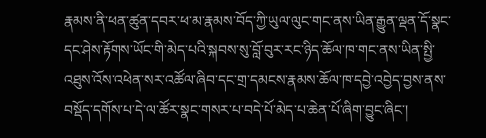རྣམས་ནི་ཕན་ཚུན་དབར་ཕ་མ་རྣམས་བོད་ཀྱི་ཡུལ་ལུང་གང་ནས་ཡིན་རྒྱུན་ལྡན་དོ་སྣང་དང་ཤེས་རྟོགས་ཡོང་གི་མེད་པའི་སྐབས་སུ་བློ་བུར་རང་ཉིད་ཆོལ་ཁ་གང་ནས་ཡིན་སྤྱི་འཐུས་འོས་འཕེན་སར་འཚོལ་ཞིབ་དང་གྲ་དམངས་རྣམས་ཆོལ་ཁ་དབྱེ་འབྱེད་བྱས་ནས་བསྡོད་དགོས་པ་དེ་ལ་ཚོར་སྣང་གསར་པ་བདེ་པོ་མེད་པ་ཆེན་པོ་ཞིག་བྱུང་ཞིང་།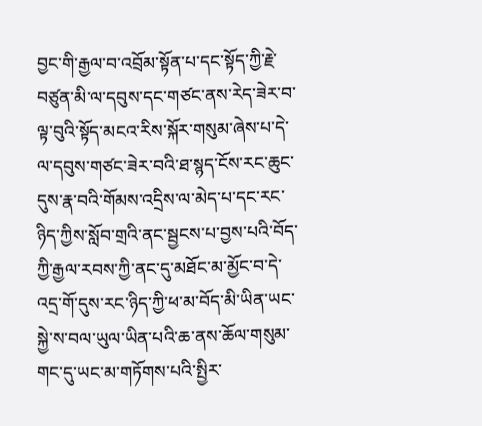བྱང་གི་རྒྱལ་བ་འབྲོམ་སྟོན་པ་དང་སྟོད་ཀྱི་རྗེ་བཙུན་མི་ལ་དབུས་དང་གཙང་ནས་རེད་ཟེར་བ་ལྟ་བུའི་སྟོད་མངའ་རིས་སྐོར་གསུམ་ཞེས་པ་དེ་ལ་དབུས་གཙང་ཟེར་བའི་ཐ་སྙད་ངོས་རང་ཆུང་དུས་རྣ་བའི་གོམས་འདྲིས་ལ་མེད་པ་དང་རང་ཉིད་ཀྱིས་སློབ་གྲའི་ནང་སྦྱངས་པ་བྱས་པའི་བོད་ཀྱི་རྒྱལ་རབས་ཀྱི་ནང་དུ་མཐོང་མ་མྱོང་བ་དེ་འདྲ་གོ་དུས་རང་ཉིད་ཀྱི་ཕ་མ་བོད་མི་ཡིན་ཡང་སྐྱེ་ས་བལ་ཡུལ་ཡིན་པའི་ཆ་ནས་ཆོལ་གསུམ་གང་དུ་ཡང་མ་གཏོགས་པའི་སྤྱིར་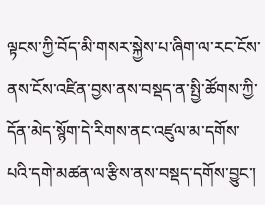ལྟངས་ཀྱི་བོད་མི་གསར་སྐྱེས་པ་ཞིག་ལ་རང་ངོས་ནས་ངོས་འཛིན་བྱས་ནས་བསྡད་ན་སྤྱི་ཚོགས་ཀྱི་དོན་མེད་སྙོག་དེ་རིགས་ནང་འཛུལ་མ་དགོས་པའི་དགེ་མཚན་ལ་རྩིས་ནས་བསྡད་དགོས་བྱུང་།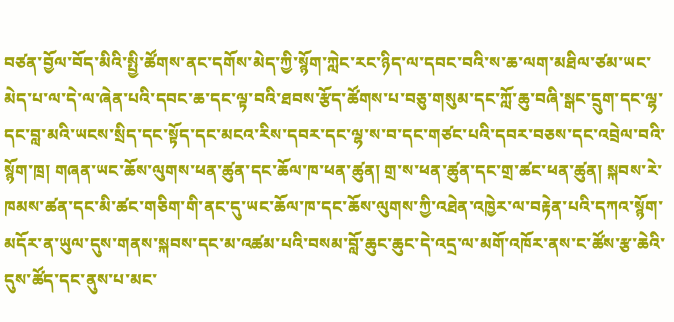བཙན་བྱོལ་བོད་མིའི་སྤྱི་ཚོགས་ནང་དགོས་མེད་ཀྱི་སྙོག་ཀླེང་རང་ཉིད་ལ་དབང་བའི་ས་ཆ་ལག་མཐིལ་ཙམ་ཡང་མེད་པ་ལ་དེ་ལ་ཞེན་པའི་དབང་ཆ་དང་ལྟ་བའི་ཐབས་རྩོད་ཚོགས་པ་བཅུ་གསུམ་དང་ཀློ་ཆུ་བཞི་སྒང་དྲུག་དང་ལྷ་དང་བླ་མའི་ཡངས་སྲིད་དང་སྟོད་དང་མངའ་རིས་དབར་དང་ལྷ་ས་བ་དང་གཙང་པའི་དབར་བཅས་དང་འབྲེལ་བའི་སྙོག་ཁྲ། གཞན་ཡང་ཆོས་ལུགས་ཕན་ཚུན་དང་ཆོལ་ཁ་ཕན་ཚུན། གྲ་ས་ཕན་ཚུན་དང་གྲ་ཚང་ཕན་ཚུན། སྐབས་རེ་ཁམས་ཚན་དང་མི་ཚང་གཅིག་གི་ནང་དུ་ཡང་ཆོལ་ཁ་དང་ཆོས་ལུགས་ཀྱི་འཐེན་འཁྱེར་ལ་བརྟེན་པའི་དཀའ་སྙོག་མདོར་ན་ཡུལ་དུས་གནས་སྐབས་དང་མ་འཚམ་པའི་བསམ་བློ་ཆུང་ཆུང་དེ་འདྲ་ལ་མགོ་འཁོར་ནས་ང་ཚོས་རྩ་ཆེའི་དུས་ཚོད་དང་ནུས་པ་མང་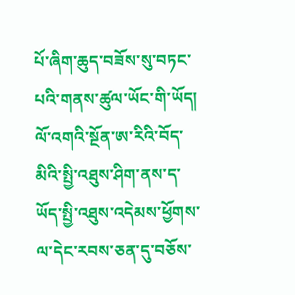པོ་ཞིག་ཆུད་བཟོས་སུ་བཏང་པའི་གནས་ཚུལ་ཡོང་གི་ཡོད།
ལོ་འགའི་སྔོན་ཨ་རིའི་བོད་མིའི་སྤྱི་འཐུས་ཤིག་ནས་ད་ཡོད་སྤྱི་འཐུས་འདེམས་ཕྱོགས་ལ་དེང་རབས་ཅན་དུ་བཅོས་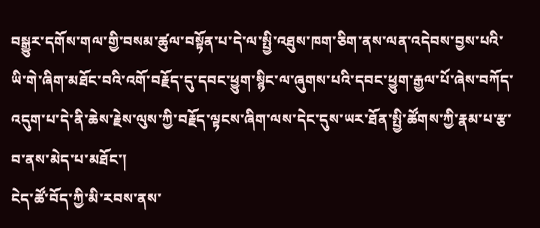བསྒྱུར་དགོས་གལ་གྱི་བསམ་ཚུལ་བསྟོན་པ་དེ་ལ་སྤྱི་འཐུས་ཁག་ཅིག་ནས་ལན་འདེབས་བྱས་པའི་ཡི་གེ་ཞིག་མཐོང་བའི་འགོ་བརྗོད་དུ་དབང་ཕྱུག་སྙིང་ལ་ཞུགས་པའི་དབང་ཕྱུག་རྒྱལ་པོ་ཞེས་བཀོད་འདུག་པ་དེ་ནི་ཆེས་རྗེས་ལུས་ཀྱི་བརྗོད་ལྟངས་ཞིག་ལས་དེང་དུས་ཡར་ཐོན་སྤྱི་ཚོགས་ཀྱི་རྣམ་པ་རྩ་བ་ནས་མེད་པ་མཐོང་།
ངེད་ཚོ་བོད་ཀྱི་མི་རབས་ནས་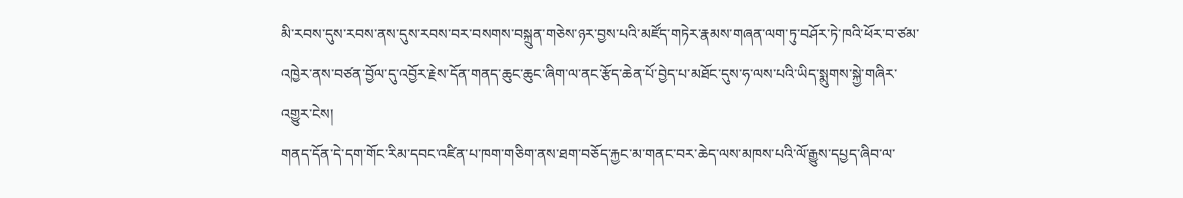མི་རབས་དུས་རབས་ནས་དུས་རབས་བར་བསགས་བསྐྲུན་གཅེས་ཉར་བྱས་པའི་མཛོད་གཏེར་རྣམས་གཞན་ལག་ཏུ་བཤོར་ཏེ་ཁའི་ཕོར་བ་ཙམ་འཁྱེར་ནས་བཙན་བྱོལ་དུ་འབྱོར་རྗེས་དོན་གནད་ཆུང་ཆུང་ཞིག་ལ་ནང་རྩོད་ཆེན་པོ་བྱེད་པ་མཐོང་དུས་ཧ་ལས་པའི་ཡིད་སྨུགས་སྐྱེ་གཞིར་འགྱུར་ངེས།
གནད་དོན་དེ་དག་གོང་རིམ་དབང་འཛིན་པ་ཁག་གཅིག་ནས་ཐག་བཅོད་རྐྱང་མ་གནང་བར་ཆེད་ལས་མཁས་པའི་ལོ་རྒྱུས་དཔྱད་ཞིབ་ལ་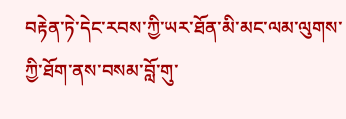བརྟེན་ཏེ་དེང་རབས་ཀྱི་ཡར་ཐོན་མི་མང་ལམ་ལུགས་ཀྱི་ཐོག་ནས་བསམ་བློ་གུ་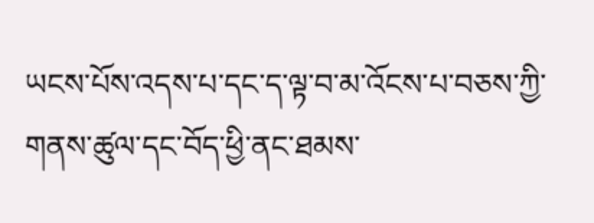ཡངས་པོས་འདས་པ་དང་ད་ལྟ་བ་མ་འོངས་པ་བཅས་ཀྱི་གནས་ཚུལ་དང་བོད་ཕྱི་ནང་ཐམས་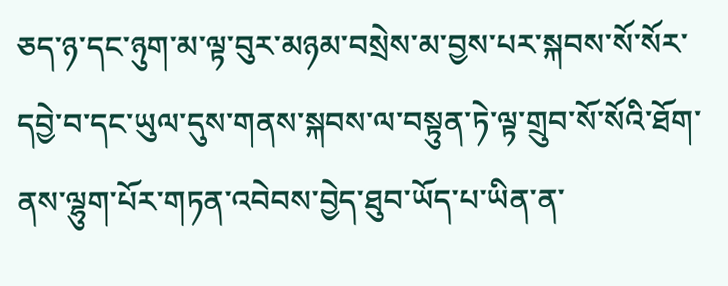ཅད་ཉ་དང་ཉུག་མ་ལྟ་བུར་མཉམ་བསྲེས་མ་བྱས་པར་སྐབས་སོ་སོར་དབྱེ་བ་དང་ཡུལ་དུས་གནས་སྐབས་ལ་བསྟུན་ཏེ་ལྟ་གྲུབ་སོ་སོའི་ཐོག་ནས་ལྷུག་པོར་གཏན་འབེབས་བྱེད་ཐུབ་ཡོད་པ་ཡིན་ན་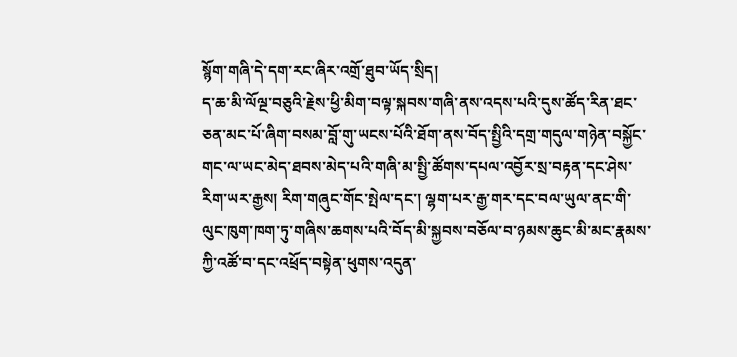སྙོག་གཞི་དེ་དག་རང་ཞིར་འགྲོ་ཐུབ་ཡོད་སྲིད།
ད་ཆ་མི་ལོལྔ་བཅུའི་རྗེས་ཕྱི་མིག་བལྟ་སྐབས་གཞི་ནས་འདས་པའི་དུས་ཚོད་རིན་ཐང་ཅན་མང་པོ་ཞིག་བསམ་བློ་གུ་ཡངས་པོའི་ཐོག་ནས་བོད་སྤྱིའི་དགྲ་གདུལ་གཉེན་བསྐྱོང་གང་ལ་ཡང་མེད་ཐབས་མེད་པའི་གཞི་མ་སྤྱི་ཚོགས་དཔལ་འབྱོར་སྲ་བརྟན་དང་ཤེས་རིག་ཡར་རྒྱས། རིག་གཞུང་གོང་སྤེལ་དང་། ལྷག་པར་རྒྱ་གར་དང་བལ་ཡུལ་ནང་གི་ལུང་ཁུག་ཁག་ཏུ་གཞིས་ཆགས་པའི་བོད་མི་སྐྱབས་བཅོལ་བ་ཉམས་ཆུང་མི་མང་རྣམས་ཀྱི་འཚོ་བ་དང་འཕྲོད་བསྟེན་ཕུགས་འདུན་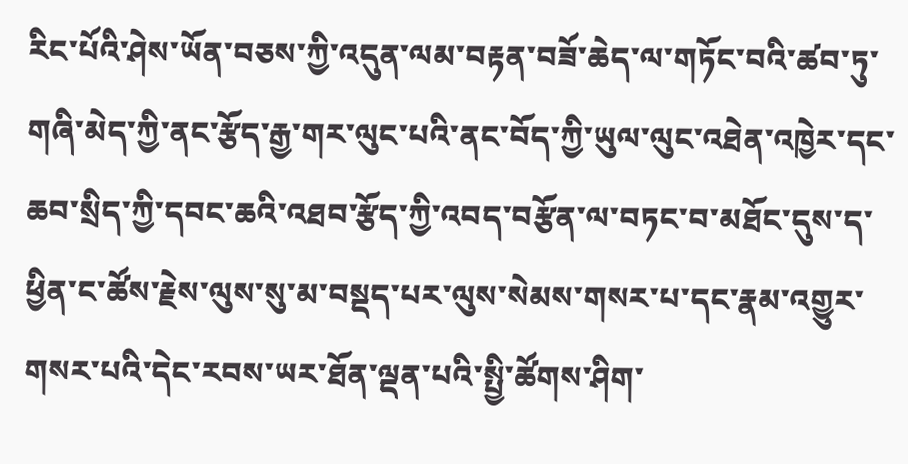རིང་པོའི་ཤེས་ཡོན་བཅས་ཀྱི་འདུན་ལམ་བརྟན་བཟོ་ཆེད་ལ་གཏོང་བའི་ཚབ་ཏུ་གཞི་མེད་ཀྱི་ནང་རྩོད་རྒྱ་གར་ལུང་པའི་ནང་བོད་ཀྱི་ཡུལ་ལུང་འཐེན་འཁྱེར་དང་ཆབ་སྲིད་ཀྱི་དབང་ཆའི་འཐབ་རྩོད་ཀྱི་འབད་བརྩོན་ལ་བཏང་བ་མཐོང་དུས་ད་ཕྱིན་ང་ཚོས་རྗེས་ལུས་སུ་མ་བསྡད་པར་ལུས་སེམས་གསར་པ་དང་རྣམ་འགྱུར་གསར་པའི་དེང་རབས་ཡར་ཐོན་ལྡན་པའི་སྤྱི་ཚོགས་ཤིག་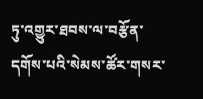ཏུ་འགྱུར་ཐབས་ལ་བརྩོན་དགོས་པའི་སེམས་ཚོར་གསར་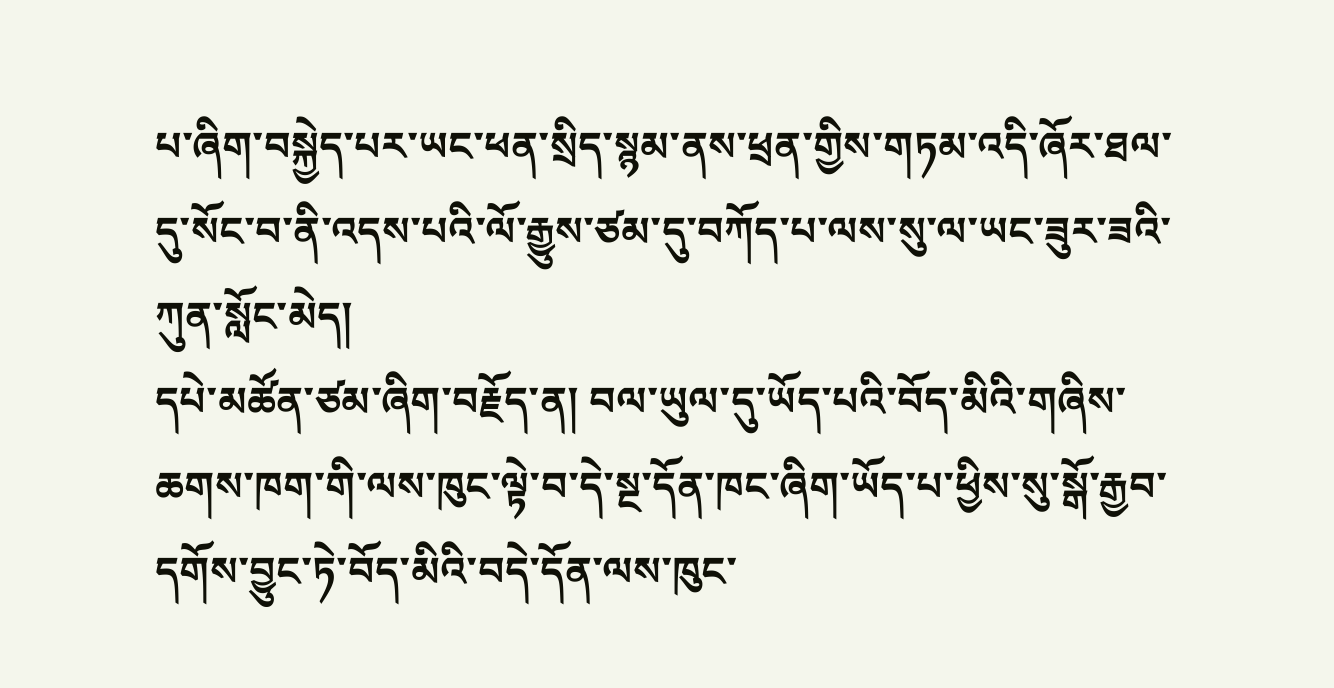པ་ཞིག་བསྐྱེད་པར་ཡང་ཕན་སྲིད་སྙམ་ནས་ཕྲན་གྱིས་གཏམ་འདི་ཞོར་ཐལ་དུ་སོང་བ་ནི་འདས་པའི་ལོ་རྒྱུས་ཙམ་དུ་བཀོད་པ་ལས་སུ་ལ་ཡང་ཟུར་ཟའི་ཀུན་སློང་མེད།
དཔེ་མཚོན་ཙམ་ཞིག་བརྗོད་ན། བལ་ཡུལ་དུ་ཡོད་པའི་བོད་མིའི་གཞིས་ཆགས་ཁག་གི་ལས་ཁུང་ལྟེ་བ་དེ་སྔ་དོན་ཁང་ཞིག་ཡོད་པ་ཕྱིས་སུ་སྒོ་རྒྱབ་དགོས་བྱུང་ཏེ་བོད་མིའི་བདེ་དོན་ལས་ཁུང་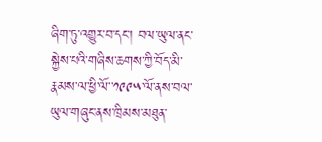ཞིག་ཏུ་འགྱུར་བ་དང་། བལ་ཡུལ་ནང་སྐྱེས་པའི་གཞིས་ཆགས་ཀྱི་བོད་མི་རྣམས་ལ་ཕྱི་ལོ་་༡༩༩༥་ལོ་ནས་བལ་ཡུལ་གཞུང་ནས་ཁྲིམས་མཐུན་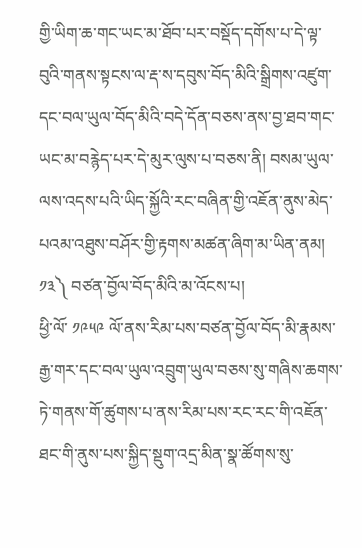གྱི་ཡིག་ཆ་གང་ཡང་མ་ཐོབ་པར་བསྡོད་དགོས་པ་དེ་ལྟ་བུའི་གནས་སྟངས་ལ་རྡ་ས་དབུས་བོད་མིའི་སྒྲིགས་འཛུག་དང་བལ་ཡུལ་བོད་མིའི་བདེ་དོན་བཅས་ནས་བྱ་ཐབ་གང་ཡང་མ་བརྙེད་པར་དེ་མུར་ལུས་པ་བཅས་ནི། བསམ་ཡུལ་ལས་འདས་པའི་ཡིད་སྐྱོའི་རང་བཞིན་གྱི་འཇོན་ནུས་མེད་པའམ་འཐུས་བཤོར་གྱི་རྟགས་མཚན་ཞིག་མ་ཡིན་ནམ།
༡༣༽ བཙན་བྱོལ་བོད་མིའི་མ་འོངས་པ།
ཕྱི་ལོ་ ༡༩༥༩ ལོ་ནས་རིམ་པས་བཙན་བྱོལ་བོད་མི་རྣམས་རྒྱ་གར་དང་བལ་ཡུལ་འབྲུག་ཡུལ་བཅས་སུ་གཞིས་ཆགས་ཏེ་གནས་གོ་ཚུགས་པ་ནས་རིམ་པས་རང་རང་གི་འཇོན་ཐང་གི་ནུས་པས་སྐྱིད་སྡུག་འདྲ་མིན་སྣ་ཚོགས་སུ་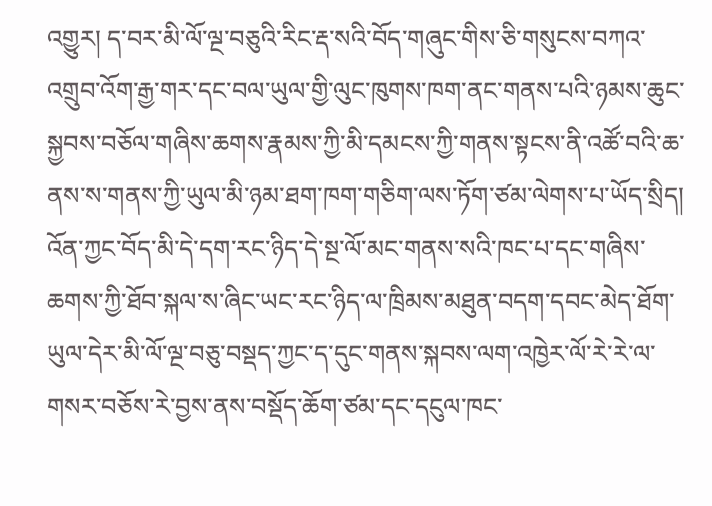འགྱུར། ད་བར་མི་ལོ་ལྔ་བཅུའི་རིང་རྡ་སའི་བོད་གཞུང་གིས་ཅི་གསུངས་བཀའ་འགྲུབ་འོག་རྒྱ་གར་དང་བལ་ཡུལ་གྱི་ལུང་ཁུགས་ཁག་ནང་གནས་པའི་ཉམས་ཆུང་སྐྱབས་བཅོལ་གཞིས་ཆགས་རྣམས་ཀྱི་མི་དམངས་ཀྱི་གནས་སྟངས་ནི་འཚོ་བའི་ཆ་ནས་ས་གནས་ཀྱི་ཡུལ་མི་ཉམ་ཐག་ཁག་གཅིག་ལས་ཏོག་ཙམ་ལེགས་པ་ཡོད་སྲིད།
འོན་ཀྱང་བོད་མི་དེ་དག་རང་ཉིད་དེ་སྔ་ལོ་མང་གནས་སའི་ཁང་པ་དང་གཞིས་ཆགས་ཀྱི་ཐོབ་སྐལ་ས་ཞིང་ཡང་རང་ཉིད་ལ་ཁྲིམས་མཐུན་བདག་དབང་མེད་ཐོག་ཡུལ་དེར་མི་ལོ་ལྔ་བཅུ་བསྡད་ཀྱང་ད་དུང་གནས་སྐབས་ལག་འཁྱེར་ལོ་རེ་རེ་ལ་གསར་བཅོས་རེ་བྱས་ནས་བསྡོད་ཆོག་ཙམ་དང་དངུལ་ཁང་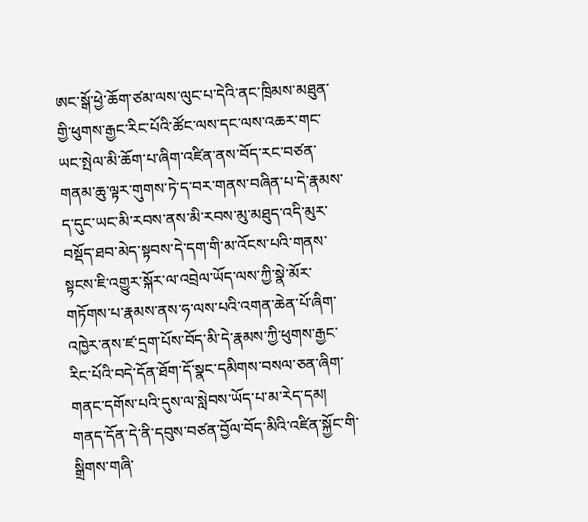ཨང་སྒོ་ཕྱེ་ཆོག་ཙམ་ལས་ལུང་པ་དེའི་ནང་ཁྲིམས་མཐུན་གྱི་ཕུགས་རྒྱང་རིང་པོའི་ཚོང་ལས་དང་ལས་འཆར་གང་ཡང་སྤེལ་མི་ཆོག་པ་ཞིག་འཛིན་ནས་བོད་རང་བཙན་གནམ་ཆུ་ལྟར་གུགས་ཏེ་ད་བར་གནས་བཞིན་པ་དེ་རྣམས་ད་དུང་ཡང་མི་རབས་ནས་མི་རབས་མུ་མཐུད་འདི་མུར་བསྡོད་ཐབ་མེད་སྟབས་དེ་དག་གི་མ་འོངས་པའི་གནས་སྟངས་ཇི་འགྱུར་སྐོར་ལ་འབྲེལ་ཡོད་ལས་ཀྱི་སྣེ་མོར་གཏོགས་པ་རྣམས་ནས་ཧ་ལས་པའི་འགན་ཆེན་པོ་ཞིག་འཁྱེར་ནས་ཛ་དྲག་པོས་བོད་མི་དེ་རྣམས་ཀྱི་ཕུགས་རྒྱང་རིང་པོའི་བདེ་དོན་ཐོག་དོ་སྣང་དམིགས་བསལ་ཅན་ཞིག་གནང་དགོས་པའི་དུས་ལ་སླེབས་ཡོད་པ་མ་རེད་དམ།
གནད་དོན་དེ་ནི་དབུས་བཙན་བྱོལ་བོད་མིའི་འཛིན་སྐྱོང་གི་སྒྲིགས་གཞི་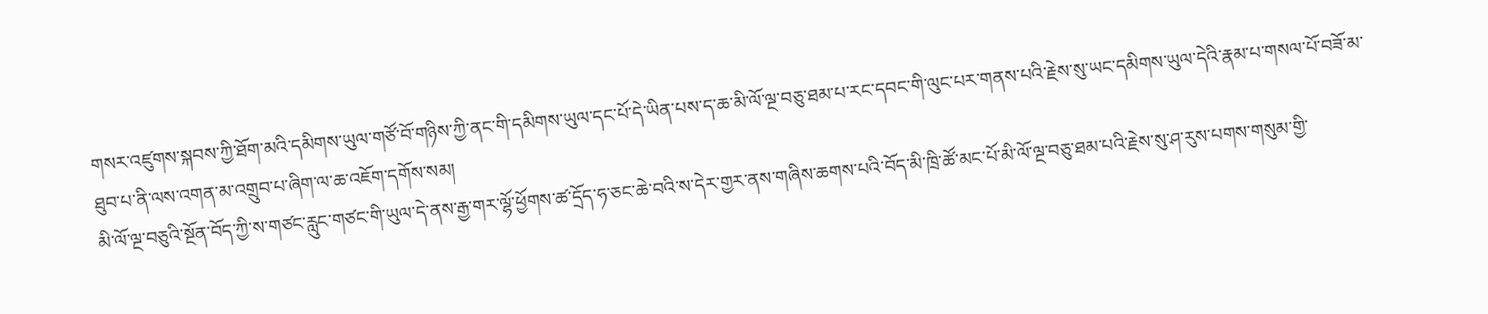གསར་འཛུགས་སྐབས་ཀྱི་ཐོག་མའི་དམིགས་ཡུལ་གཙོ་བོ་གཉིས་ཀྱི་ནང་གི་དམིགས་ཡུལ་དང་པོ་དེ་ཡིན་པས་ད་ཆ་མི་ལོ་ལྔ་བཅུ་ཐམ་པ་རང་དབང་གི་ལུང་པར་གནས་པའི་རྗེས་སུ་ཡང་དམིགས་ཡུལ་དེའི་རྣམ་པ་གསལ་པོ་བཟོ་མ་ཐུབ་པ་ནི་ལས་འགན་མ་འགྲུབ་པ་ཞིག་ལ་ཆ་འཇོག་དགོས་སམ།
མི་ལོ་ལྔ་བཅུའི་སྔོན་བོད་ཀྱི་ས་གཙང་རླུང་གཙང་གི་ཡུལ་དེ་ནས་རྒྱ་གར་ལྷོ་ཕྱོགས་ཚ་དྲོད་ཧ་ཅང་ཆེ་བའི་ས་དེར་གྱར་ནས་གཞིས་ཆགས་པའི་བོད་མི་ཁྲི་ཚོ་མང་པོ་མི་ལོ་ལྔ་བཅུ་ཐམ་པའི་རྗེས་སུ་ཤ་རུས་པགས་གསུམ་གྱི་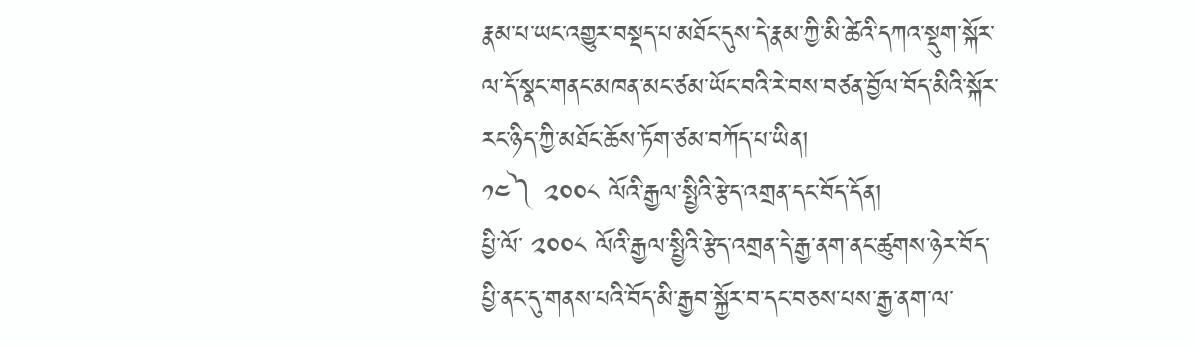རྣམ་པ་ཡང་འགྱུར་བསྡད་པ་མཐོང་དུས་དེ་རྣམ་ཀྱི་མི་ཚེའི་དཀའ་སྡུག་སྐོར་ལ་དོ་སྣང་གནང་མཁན་མང་ཙམ་ཡོང་བའི་རེ་བས་བཙན་བྱོལ་བོད་མིའི་སྐོར་རང་ཉིད་ཀྱི་མཐོང་ཆོས་ཏོག་ཙམ་བཀོད་པ་ཡིན།
༡༤༽ ༢༠༠༨ ལོའི་རྒྱལ་སྤྱིའི་རྩེད་འགྲན་དང་བོད་དོན།
པྱི་ལོ་ ༢༠༠༨ ལོའི་རྒྱལ་སྤྱིའི་རྩེད་འགྲན་དེ་རྒྱ་ནག་ནང་ཚུགས་ཉེར་བོད་པྱི་ནང་དུ་གནས་པའི་བོད་མི་རྒྱབ་སྐྱོར་བ་དང་བཅས་པས་རྒྱ་ནག་ལ་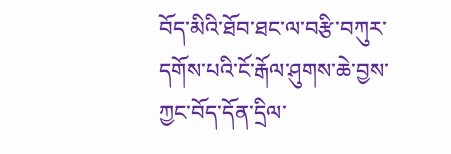བོད་མིའི་ཐོབ་ཐང་ལ་བརྩི་བཀུར་དགོས་པའི་ངོ་རྒོལ་ཤུགས་ཆེ་བྱས་ཀྱང་བོད་དོན་དྲིལ་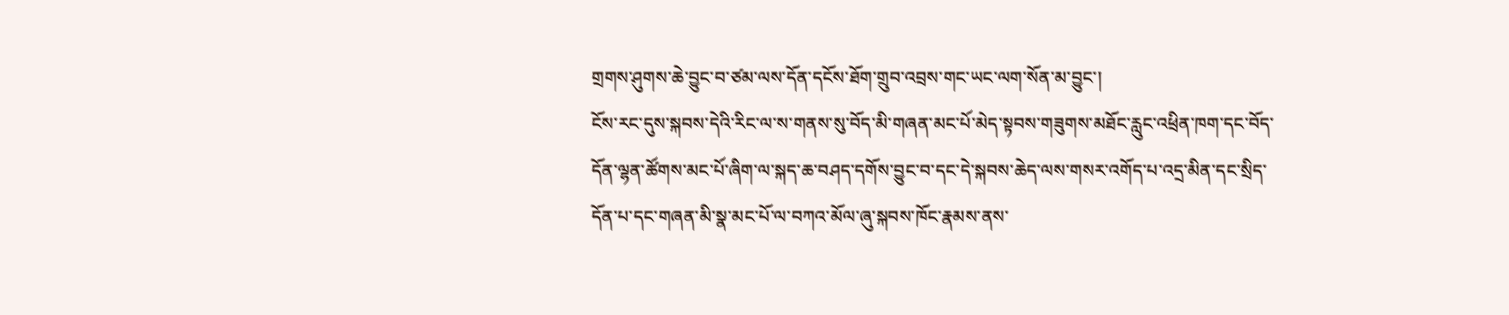གྲགས་ཤུགས་ཆེ་བྱུང་བ་ཙམ་ལས་དོན་དངོས་ཐོག་གྲུབ་འབྲས་གང་ཡང་ལག་སོན་མ་བྱུང་།
ངོས་རང་དུས་སྐབས་དེའི་རིང་ལ་ས་གནས་སུ་བོད་མི་གཞན་མང་པོ་མེད་སྟབས་གཟུགས་མཐོང་རླུང་འཕྲིན་ཁག་དང་བོད་དོན་ལྷན་ཚོགས་མང་པོ་ཞིག་ལ་སྐད་ཆ་བཤད་དགོས་བྱུང་བ་དང་དེ་སྐབས་ཆེད་ལས་གསར་འགོད་པ་འདྲ་མིན་དང་སྲིད་དོན་པ་དང་གཞན་མི་སྣ་མང་པོ་ལ་བཀའ་མོལ་ཞུ་སྐབས་ཁོང་རྣམས་ནས་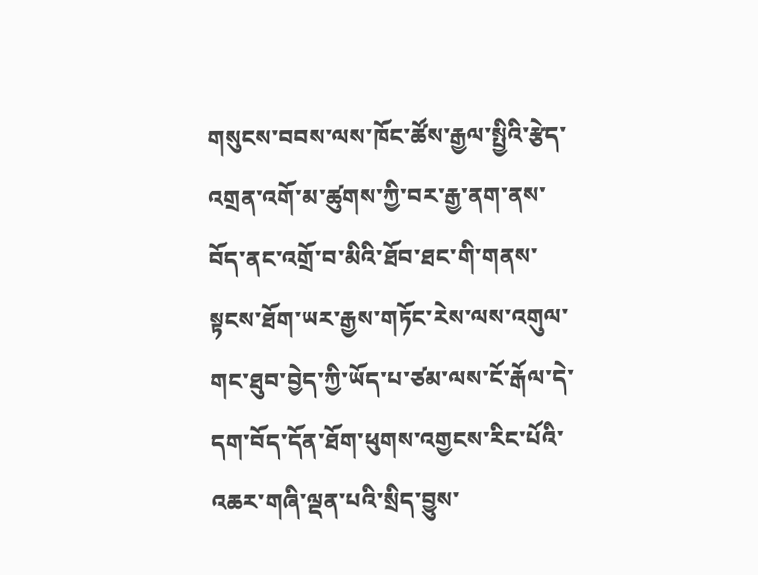གསུངས་བབས་ལས་ཁོང་ཚོས་རྒྱལ་སྤྱིའི་རྩེད་འགྲན་འགོ་མ་ཚུགས་ཀྱི་བར་རྒྱ་ནག་ནས་བོད་ནང་འགྲོ་བ་མིའི་ཐོབ་ཐང་གི་གནས་སྟངས་ཐོག་ཡར་རྒྱས་གཏོང་རེས་ལས་འགུལ་གང་ཐུབ་བྱེད་ཀྱི་ཡོད་པ་ཙམ་ལས་ངོ་རྒོལ་དེ་དག་བོད་དོན་ཐོག་ཕུགས་འགྱངས་རིང་པོའི་འཆར་གཞི་ལྡན་པའི་སྲིད་བྱུས་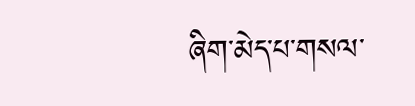ཞིག་མེད་པ་གསལ་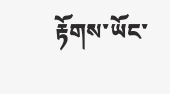རྟོགས་ཡོང་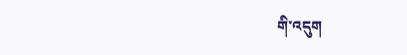གི་འདུག